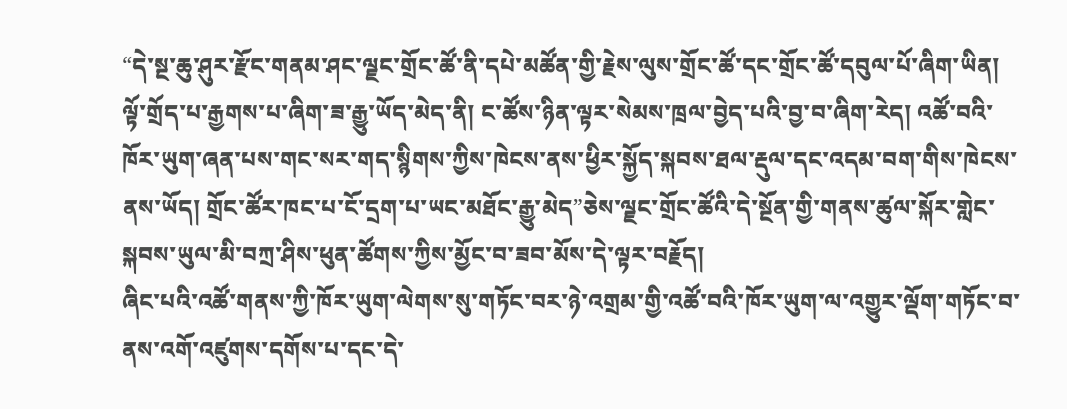“དེ་སྔ་ཆུ་ཤུར་རྫོང་གནམ་ཤང་ལྗང་གྲོང་ཚོ་ནི་དཔེ་མཚོན་གྱི་རྗེས་ལུས་གྲོང་ཚོ་དང་གྲོང་ཚོ་དབུལ་པོ་ཞིག་ཡིན། ལྟོ་གྲོད་པ་རྒྱགས་པ་ཞིག་ཟ་རྒྱུ་ཡོད་མེད་ནི། ང་ཚོས་ཉིན་ལྟར་སེམས་ཁྲལ་བྱེད་པའི་བྱ་བ་ཞིག་རེད། འཚོ་བའི་ཁོར་ཡུག་ཞན་པས་གང་སར་གད་སྙིགས་ཀྱིས་ཁེངས་ནས་ཕྱིར་སྐྱོད་སྐབས་ཐལ་རྡུལ་དང་འདམ་བག་གིས་ཁེངས་ནས་ཡོད། གྲོང་ཚོར་ཁང་པ་ངོ་དྲག་པ་ཡང་མཐོང་རྒྱུ་མེད”ཅེས་ལྗང་གྲོང་ཚོའི་དེ་སྔོན་གྱི་གནས་ཚུལ་སྐོར་གླེང་སྐབས་ཡུལ་མི་བཀྲ་ཤིས་ཕུན་ཚོགས་ཀྱིས་མྱོང་བ་ཟབ་མོས་དེ་ལྟར་བརྗོད།
ཞིང་པའི་འཚོ་གནས་ཀྱི་ཁོར་ཡུག་ལེགས་སུ་གཏོང་བར་ཉེ་འགྲམ་གྱི་འཚོ་བའི་ཁོར་ཡུག་ལ་འགྱུར་ལྡོག་གཏོང་བ་ནས་འགོ་འཛུགས་དགོས་པ་དང་དེ་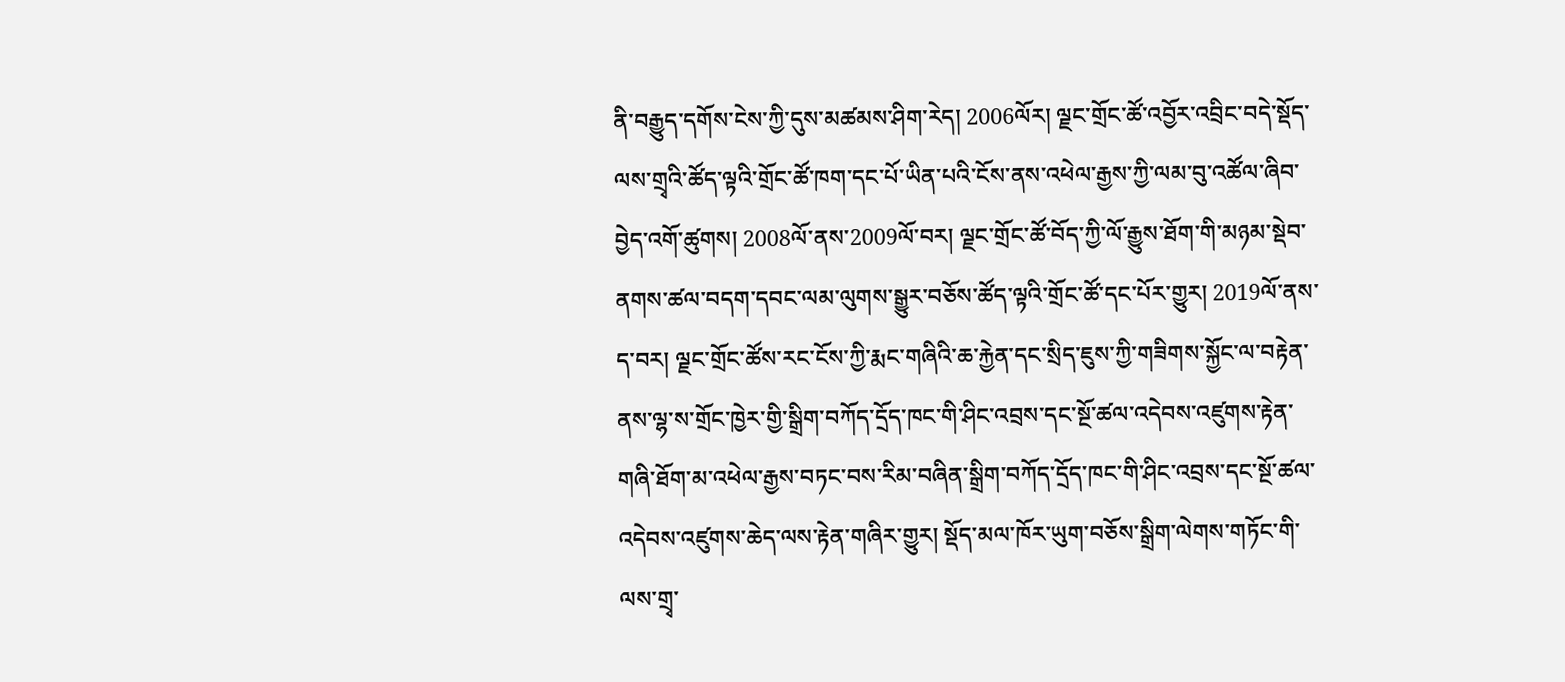ནི་བརྒྱུད་དགོས་ངེས་ཀྱི་དུས་མཚམས་ཤིག་རེད། 2006ལོར། ལྗང་གྲོང་ཚོ་འབྱོར་འབྲིང་བདེ་སྡོད་ལས་གྲྭའི་ཚོད་ལྟའི་གྲོང་ཚོ་ཁག་དང་པོ་ཡིན་པའི་ངོས་ནས་འཕེལ་རྒྱས་ཀྱི་ལམ་བུ་འཚོལ་ཞིབ་བྱེད་འགོ་ཚུགས། 2008ལོ་ནས་2009ལོ་བར། ལྗང་གྲོང་ཚོ་བོད་ཀྱི་ལོ་རྒྱུས་ཐོག་གི་མཉམ་སྡེབ་ནགས་ཚལ་བདག་དབང་ལམ་ལུགས་སྒྱུར་བཅོས་ཚོད་ལྟའི་གྲོང་ཚོ་དང་པོར་གྱུར། 2019ལོ་ནས་ད་བར། ལྗང་གྲོང་ཚོས་རང་ངོས་ཀྱི་རྨང་གཞིའི་ཆ་རྐྱེན་དང་སྲིད་ཇུས་ཀྱི་གཟིགས་སྐྱོང་ལ་བརྟེན་ནས་ལྷ་ས་གྲོང་ཁྱེར་གྱི་སྒྲིག་བཀོད་དྲོད་ཁང་གི་ཤིང་འབྲས་དང་སྔོ་ཚལ་འདེབས་འཛུགས་རྟེན་གཞི་ཐོག་མ་འཕེལ་རྒྱས་བཏང་བས་རིམ་བཞིན་སྒྲིག་བཀོད་དྲོད་ཁང་གི་ཤིང་འབྲས་དང་སྔོ་ཚལ་འདེབས་འཛུགས་ཆེད་ལས་རྟེན་གཞིར་གྱུར། སྡོད་མལ་ཁོར་ཡུག་བཅོས་སྒྲིག་ལེགས་གཏོང་གི་ལས་གྲྭ་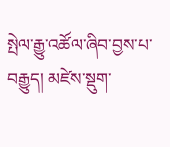སྤེལ་རྒྱུ་འཚོལ་ཞིབ་བྱས་པ་བརྒྱུད། མཛེས་སྡུག་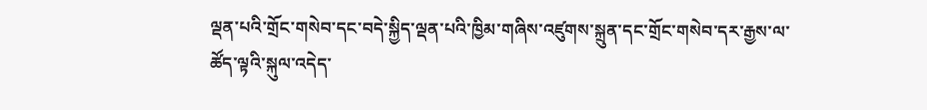ལྡན་པའི་གྲོང་གསེབ་དང་བདེ་སྐྱིད་ལྡན་པའི་ཁྱིམ་གཞིས་འཛུགས་སྐྲུན་དང་གྲོང་གསེབ་དར་རྒྱས་ལ་ཚོད་ལྟའི་སྐུལ་འདེད་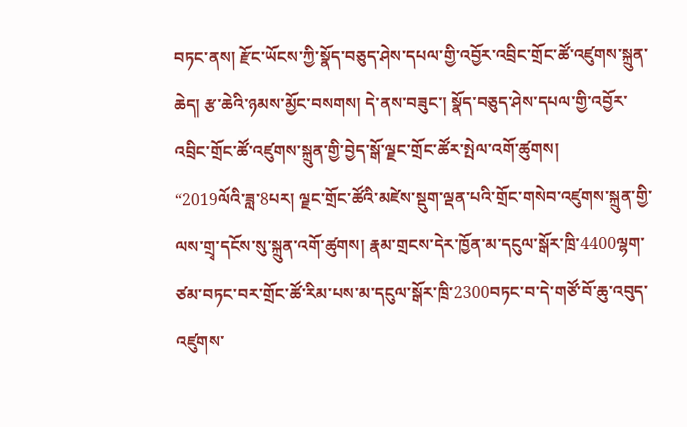བཏང་ནས། རྫོང་ཡོངས་ཀྱི་སྣོད་བཅུད་ཤེས་དཔལ་གྱི་འབྱོར་འབྲིང་གྲོང་ཚོ་འཛུགས་སྐྲུན་ཆེད། རྩ་ཆེའི་ཉམས་མྱོང་བསགས། དེ་ནས་བཟུང་། སྣོད་བཅུད་ཤེས་དཔལ་གྱི་འབྱོར་འབྲིང་གྲོང་ཚོ་འཛུགས་སྐྲུན་གྱི་བྱེད་སྒོ་ལྗང་གྲོང་ཚོར་སྤེལ་འགོ་ཚུགས།
“2019ལོའི་ཟླ་8པར། ལྗང་གྲོང་ཚོའི་མཛེས་སྡུག་ལྡན་པའི་གྲོང་གསེབ་འཛུགས་སྐྲུན་གྱི་ལས་གྲྭ་དངོས་སུ་སྐྲུན་འགོ་ཚུགས། རྣམ་གྲངས་དེར་ཁྱོན་མ་དངུལ་སྒོར་ཁྲི་4400ལྷག་ཙམ་བཏང་བར་གྲོང་ཚོ་རིམ་པས་མ་དངུལ་སྒོར་ཁྲི་2300བཏང་བ་དེ་གཙོ་བོ་ཆུ་འབུད་འཛུགས་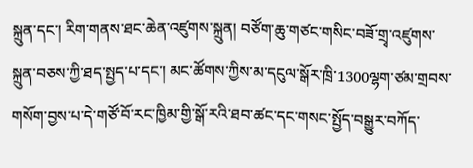སྐྲུན་དང་། རིག་གནས་ཐང་ཆེན་འཛུགས་སྐྲུན། བཙོག་ཆུ་གཙང་གསིང་བཟོ་གྲྭ་འཛུགས་སྐྲུན་བཅས་ཀྱི་ཐད་སྤྱད་པ་དང་། མང་ཚོགས་ཀྱིས་མ་དངུལ་སྒོར་ཁྲི་1300ལྷག་ཙམ་གྲབས་གསོག་བྱས་པ་དེ་གཙོ་བོ་རང་ཁྱིམ་གྱི་སྒོ་རའི་ཐབ་ཚང་དང་གསང་སྤྱོད་བསྒྱུར་བཀོད་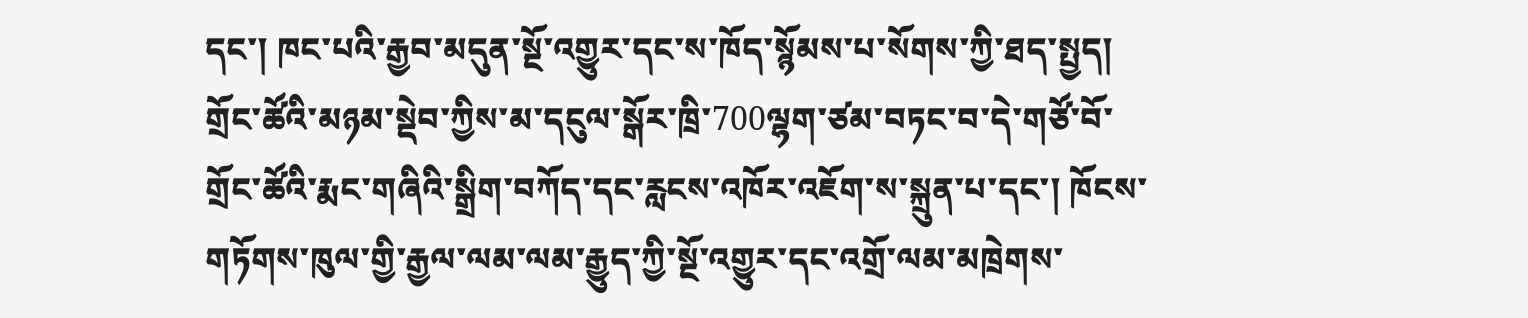དང་། ཁང་པའི་རྒྱབ་མདུན་སྔོ་འགྱུར་དང་ས་ཁོད་སྙོམས་པ་སོགས་ཀྱི་ཐད་སྤྱད། གྲོང་ཚོའི་མཉམ་སྡེབ་ཀྱིས་མ་དངུལ་སྒོར་ཁྲི་700ལྷག་ཙམ་བཏང་བ་དེ་གཙོ་བོ་གྲོང་ཚོའི་རྨང་གཞིའི་སྒྲིག་བཀོད་དང་རླངས་འཁོར་འཇོག་ས་སྐྲུན་པ་དང་། ཁོངས་གཏོགས་ཁུལ་གྱི་རྒྱལ་ལམ་ལམ་རྒྱུད་ཀྱི་སྔོ་འགྱུར་དང་འགྲོ་ལམ་མཁྲེགས་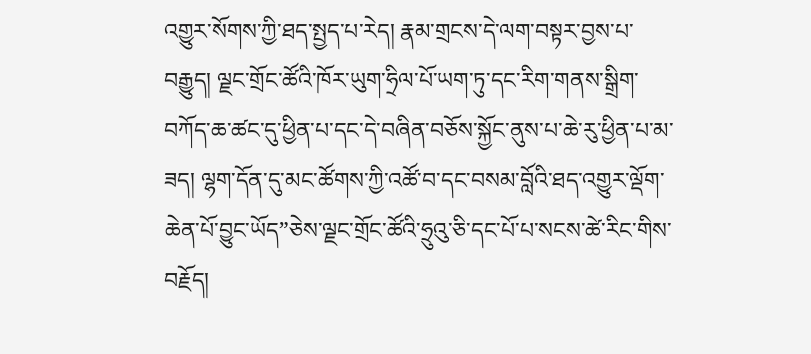འགྱུར་སོགས་ཀྱི་ཐད་སྤྱད་པ་རེད། རྣམ་གྲངས་དེ་ལག་བསྟར་བྱས་པ་བརྒྱུད། ལྗང་གྲོང་ཚོའི་ཁོར་ཡུག་ཧྲིལ་པོ་ཡག་ཏུ་དང་རིག་གནས་སྒྲིག་བཀོད་ཆ་ཚང་དུ་ཕྱིན་པ་དང་དེ་བཞིན་བཅོས་སྐྱོང་ནུས་པ་ཆེ་རུ་ཕྱིན་པ་མ་ཟད། ལྷག་དོན་དུ་མང་ཚོགས་ཀྱི་འཚོ་བ་དང་བསམ་བློའི་ཐད་འགྱུར་ལྡོག་ཆེན་པོ་བྱུང་ཡོད”ཅེས་ལྗང་གྲོང་ཚོའི་ཧྲུའུ་ཅི་དང་པོ་པ་སངས་ཚེ་རིང་གིས་བརྗོད།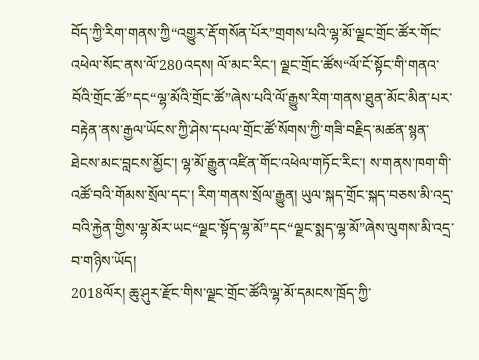བོད་ཀྱི་རིག་གནས་ཀྱི“འགྱུར་རྡོ་གསོན་པོར”གྲགས་པའི་ལྷ་མོ་ལྗང་གྲོང་ཚོར་གོང་འཕེལ་སོང་ནས་ལོ་280འདས། ལོ་མང་རིང་། ལྗང་གྲོང་ཚོས“ལོ་ངོ་སྟོང་གི་གནའ་བོའི་གྲོང་ཚོ”དང“ལྷ་མོའི་གྲོང་ཚོ”ཞེས་པའི་ལོ་རྒྱུས་རིག་གནས་ཐུན་མོང་མིན་པར་བརྟེན་ནས་རྒྱལ་ཡོངས་ཀྱི་ཤེས་དཔལ་གྲོང་ཚོ་སོགས་ཀྱི་གཟི་བརྗིད་མཚན་སྙན་ཐེངས་མང་བླངས་མྱོང་། ལྷ་མོ་རྒྱུན་འཛིན་གོང་འཕེལ་གཏོང་རིང་། ས་གནས་ཁག་གི་འཚོ་བའི་གོམས་སྲོལ་དང་། རིག་གནས་སྲོལ་རྒྱུན། ཡུལ་སྐད་གྲོང་སྐད་བཅས་མི་འདྲ་བའི་རྐྱེན་གྱིས་ལྷ་མོར་ཡང“ལྗང་སྟོད་ལྷ་མོ”དང“ལྗང་སྨད་ལྷ་མོ”ཞེས་ལུགས་མི་འདྲ་བ་གཉིས་ཡོད།
2018ལོར། ཆུ་ཤུར་རྫོང་གིས་ལྗང་གྲོང་ཚོའི་ལྷ་མོ་དམངས་ཁྲོད་ཀྱི་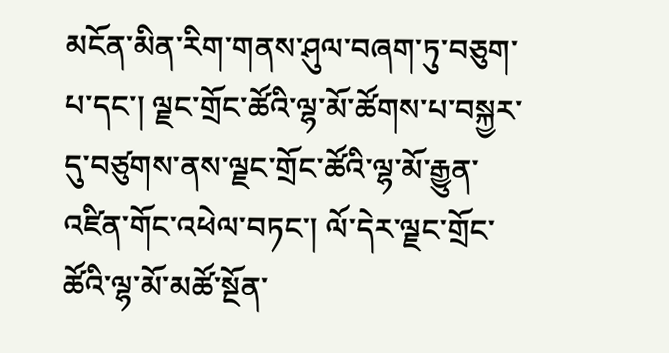མངོན་མིན་རིག་གནས་ཤུལ་བཞག་ཏུ་བཅུག་པ་དང་། ལྗང་གྲོང་ཚོའི་ལྷ་མོ་ཚོགས་པ་བསྐྱར་དུ་བཙུགས་ནས་ལྗང་གྲོང་ཚོའི་ལྷ་མོ་རྒྱུན་འཛིན་གོང་འཕེལ་བཏང་། ལོ་དེར་ལྗང་གྲོང་ཚོའི་ལྷ་མོ་མཚོ་སྔོན་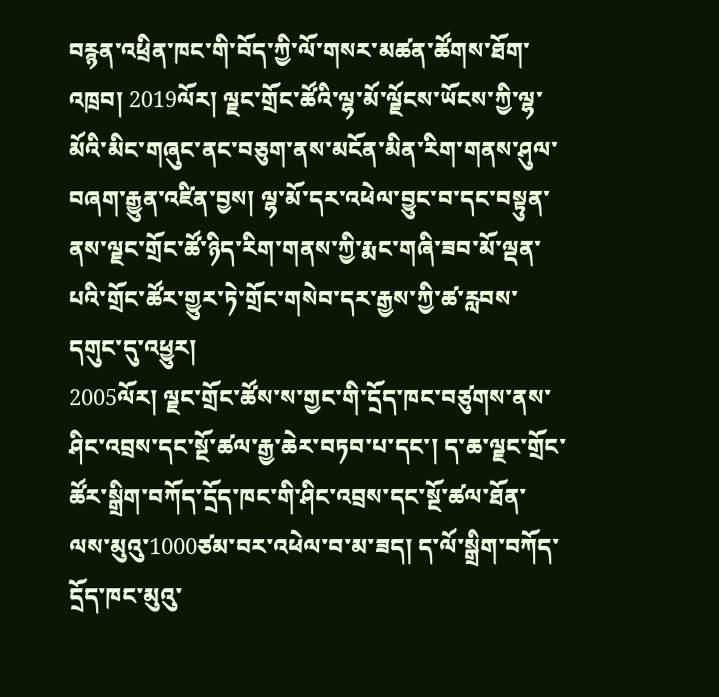བརྙན་འཕྲིན་ཁང་གི་བོད་ཀྱི་ལོ་གསར་མཚན་ཚོགས་ཐོག་འཁྲབ། 2019ལོར། ལྗང་གྲོང་ཚོའི་ལྷ་མོ་ལྗོངས་ཡོངས་ཀྱི་ལྷ་མོའི་མིང་གཞུང་ནང་བཅུག་ནས་མངོན་མིན་རིག་གནས་ཤུལ་བཞག་རྒྱུན་འཛིན་བྱས། ལྷ་མོ་དར་འཕེལ་བྱུང་བ་དང་བསྟུན་ནས་ལྗང་གྲོང་ཚོ་ཉིད་རིག་གནས་ཀྱི་རྨང་གཞི་ཟབ་མོ་ལྡན་པའི་གྲོང་ཚོར་གྱུར་ཏེ་གྲོང་གསེབ་དར་རྒྱས་ཀྱི་ཚ་རླབས་དགུང་དུ་འཕྱུར།
2005ལོར། ལྗང་གྲོང་ཚོས་ས་གྱང་གི་དྲོད་ཁང་བཙུགས་ནས་ཤིང་འབྲས་དང་སྔོ་ཚལ་རྒྱ་ཆེར་བཏབ་པ་དང་། ད་ཆ་ལྗང་གྲོང་ཚོར་སྒྲིག་བཀོད་དྲོད་ཁང་གི་ཤིང་འབྲས་དང་སྔོ་ཚལ་ཐོན་ལས་མུའུ་1000ཙམ་བར་འཕེལ་བ་མ་ཟད། ད་ལོ་སྒྲིག་བཀོད་དྲོད་ཁང་མུའུ་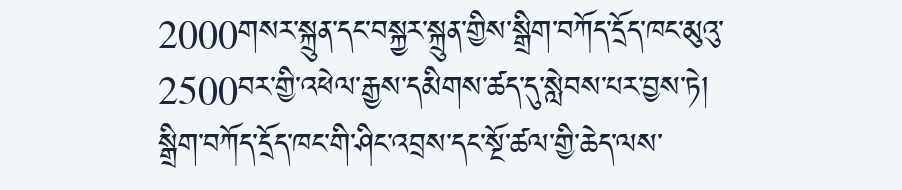2000གསར་སྐྲུན་དང་བསྐྱར་སྐྲུན་གྱིས་སྒྲིག་བཀོད་དྲོད་ཁང་མུའུ་2500བར་གྱི་འཕེལ་རྒྱས་དམིགས་ཚད་དུ་སླེབས་པར་བྱས་ཏེ། སྒྲིག་བཀོད་དྲོད་ཁང་གི་ཤིང་འབྲས་དང་སྔོ་ཚལ་གྱི་ཆེད་ལས་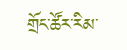གྲོང་ཚོར་རིམ་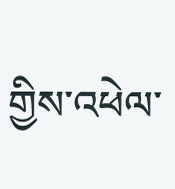གྱིས་འཕེལ་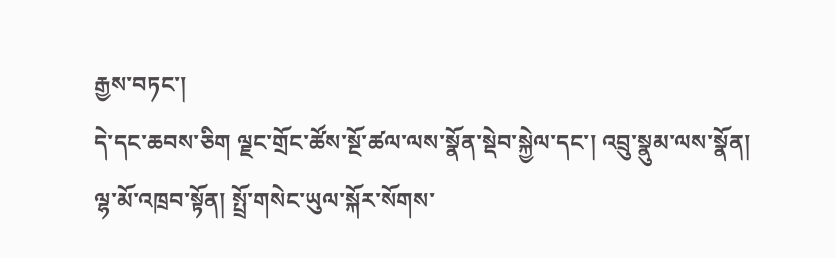རྒྱས་བཏང་།
དེ་དང་ཆབས་ཅིག ལྗང་གྲོང་ཚོས་སྔོ་ཚལ་ལས་སྣོན་སྡེབ་སྐྱེལ་དང་། འབྲུ་སྣུམ་ལས་སྣོན། ལྷ་མོ་འཁྲབ་སྟོན། སྤྲོ་གསེང་ཡུལ་སྐོར་སོགས་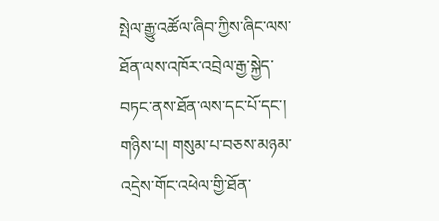སྤེལ་རྒྱུ་འཚོལ་ཞིབ་ཀྱིས་ཞིང་ལས་ཐོན་ལས་འཁོར་འབྲེལ་རྒྱ་སྐྱེད་བཏང་ནས་ཐོན་ལས་དང་པོ་དང་། གཉིས་པ། གསུམ་པ་བཅས་མཉམ་འདྲེས་གོང་འཕེལ་གྱི་ཐོན་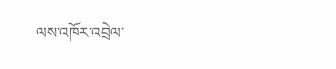ལས་འཁོར་འབྲེལ་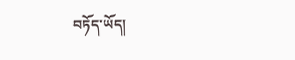བཏོད་ཡོད།